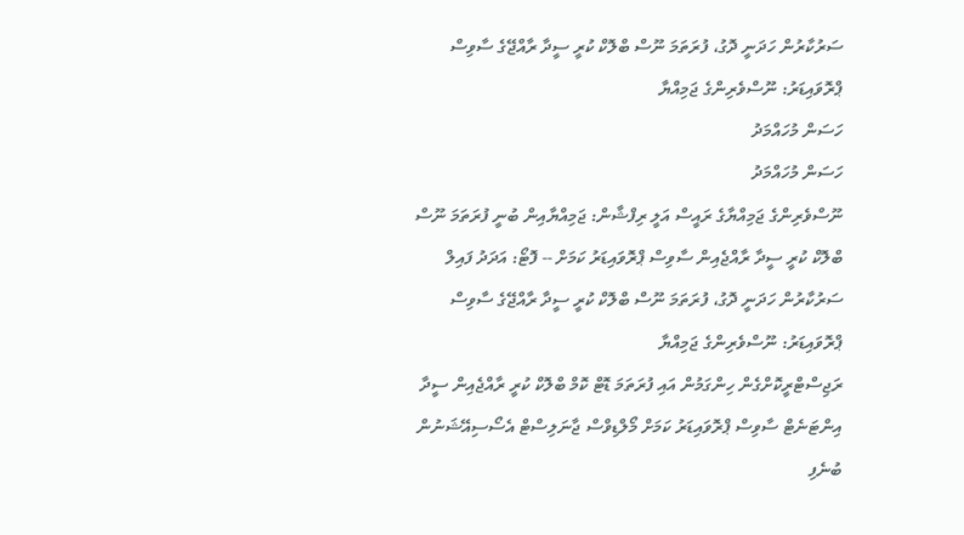ސަރުކާރުން ހަދަނީ ދޮގު، ފުރަތަމަ ނޫސް ބްލޮކް ކުރީ ސީދާ ރާއްޖޭގެ ސާވިސް ޕްރޮވައިޑަރު: ނޫސްވެރިންގެ ޖަމިއްޔާ
ހަސަން މުހައްމަދު
ހަސަން މުހައްމަދު
ނޫސްވެރިންގެ ޖަމިއްޔާގެ ރައީސް އަލީ ރިފްޝާން: ޖަމިއްޔާއިން ބުނީ ފުރަތަމަ ނޫސް ބްލޮކް ކުރީ ސީދާ ރާއްޖެއިން ސާވިސް ޕްރޮވައިޑަރު ކަމަށް -- ފޮޓޯ: އަދަދު ފައިލް
ސަރުކާރުން ހަދަނީ ދޮގު، ފުރަތަމަ ނޫސް ބްލޮކް ކުރީ ސީދާ ރާއްޖޭގެ ސާވިސް ޕްރޮވައިޑަރު: ނޫސްވެރިންގެ ޖަމިއްޔާ
ރަޖިސްޓްރީކޮށްގެން ހިންގަމުން އައި ފުރަތަމަ ޑޮޓް ކޮމް ބްލޮކް ކުރީ ރާއްޖެއިން ސީދާ އިންޓަނެޓް ސާވިސް ޕްރޮވައިޑަރު ކަމަށް މޯލްޑިވްސް ޖާނަލިސްޓް އެސޯސިއޭޝަނުން ބުނެފި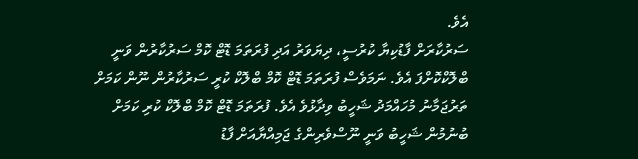އެވެ.
ސަރުކާރަށް ފާޑުކިޔާ ކުރުސީ، ދިޔަވަރު އަދި ފުރަތަމަ ޑޮޓް ކޮމް ސަރުކާރުން ވަނީ ބްލޮކްކޮށްފަ އެވެ. ނަމަވެސް ފުރަތަމަ ޑޮޓް ކޮމް ބްލޮކް ކުރީ ސަރުކާރުން ނޫން ކަމަށް ތަރުޖަމާނު މުހައްމަދު ޝަހީބު ވިދާޅުވެ އެވެ. ފުރަތަމަ ޑޮޓް ކޮމް ބްލޮކް ކުރި ކަމަށް ބުނުމުން ޝަހީބު ވަނީ ނޫސްވެރިންގެ ޖަމިއްޔާއަށް ފާޑު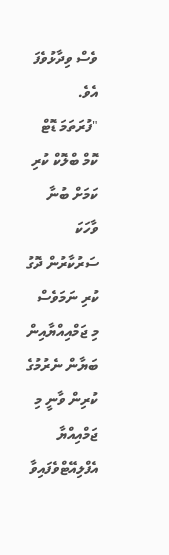ވެސް ވިދާޅުވެފަ އެވެ.
"ފުރަތަމަ ޑޮޓް ކޮމް ބްލޮކް ކުރި ކަމަށް ބުނާ ވާހަކަ ސަރުކާރުން ދޮގު ކުރި ނަމަވެސް މި ޖަމްއިއްޔާއިން ބަޔާން ނެރުމުގެ ކުރިން ވާނީ މި ޖަމްއިއްޔާ އެފްލިއޭޓްވެފައިވާ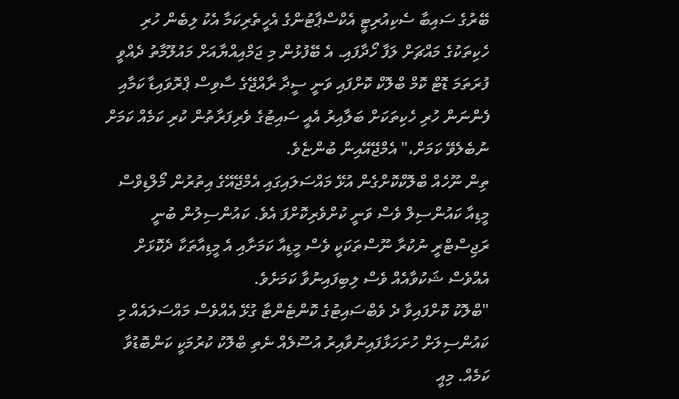ބޭރުގެ ސައިބާ ސެކިއުރިޓީ އެކްސްޕާޓުންގެ އެހީތެރިކަމާ އެކު ލިބެން ހުރި ހެކިތަކުގެ މައްޗަށް ލަފާ ހޯދާފައި. އެ ބޭފުޅުން މި ޖަމްއިއްޔާއަށް މައުލޫމާތު ދެއްވީ ފުރަތަމަ ޑޮޓް ކޮމް ބްލޮކް ކޮށްފައި ވަނީ ސީދާ ރާއްޖޭގެ ސާވިސް ޕްރޮވައިޑާ ކަމާއި ފެންނަން ހުރި ހެކިތަކަށް ބަލާއިރު އެއީ ސައިޓުގެ ވެރިފަރާތުން ކުރި ކަމެއް ކަމަށް ނުބެލެވޭ ކަމަށް،" އެމްޖޭއޭއިން ބުންޏެވެ.
ތިން ނޫހެއް ބްލޮކްކޮށްގެން އުޅޭ މައްސަލައިގައި އެމްޖޭއޭގެ އިތުރުން މޯލްޑިވްސް މީޑިއާ ކައުންސިލް ވެސް ވަނީ ކުށްވެރިކޮށްފަ އެވެ. ކައުންސިލުން ބުނީ ރަޖިސްޓްރީ ނުކުރާ ނޫސްތަކަކީ ވެސް މީޑިއާ ކަމަށާއި އެ މީޑިއާތަކާ ދެކޮޅަށް އެއްވެސް ޝަކުވާއެއް ވެސް ލިބިފައިނުވާ ކަމަށެވެ.
"ބްލޮކު ކޮށްފައިވާ ދެ ވެބްސައިޓުގެ ކޮންޓެންޓާ ގުޅޭ އެއްވެސް މައްސަލައެއް މި ކައުންސިލަށް ހުށަހަޅާފައިނުވާއިރު އުސޫލެއް ނެތި ބްލޮކު ކުރުމަކީ ކަންބޮޑުވާ ކަމެއް. މިއީ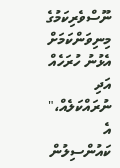ނޫސްވެރިކަމުގެ މިނިވަންކަމަށް އެޅުނު ހުރަހެއް އަދި ނުރައްކަލެއް،" އެ ކައުންސިލުން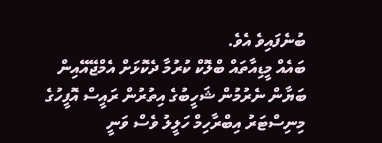ބުނެފައިވެ އެވެ.
ބައެއް މީޑިއާތައް ބްލޮކް ކުރުމާ ދެކޮޅަށް އެމްޖޭއޭއިން ބަޔާން ނެރުމުން ޝަހީބުގެ އިތުރުން ރައީސް އޮފީހުގެ މިނިސްޓަރު އިބްރާހިމް ހަލީލު ވެސް ވަނީ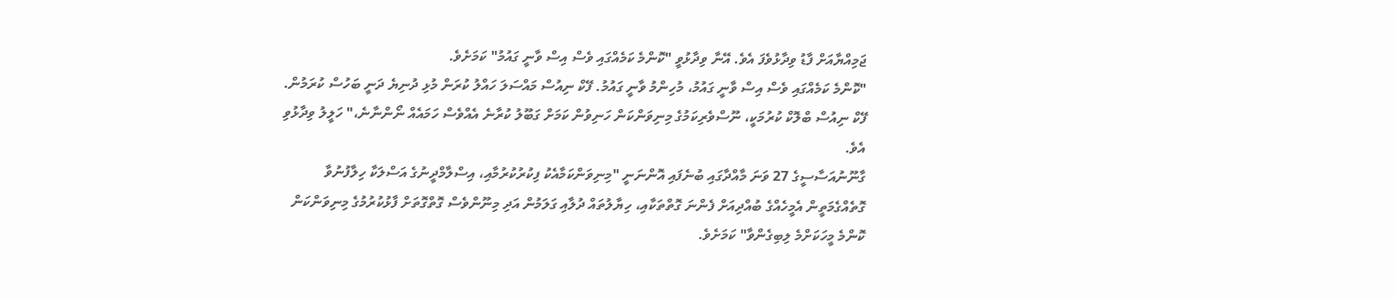ޖަމިއްޔާއަށް ފާޑު ވިދާޅުވެފަ އެވެ. އޭނާ ވިދާޅުވީ "ކޮންމެ ކަމެއްގައި ވެސް އިސް ވާނީ ގައުމު" ކަމަށެވެ.
"ކޮންމެ ކަމެއްގައި ވެސް އިސް ވާނީ ގައުމު، މުހިންމު ވާނީ ގައުމު. ފޭކް ނިއުސް މައްސަލަ ހައްލު ކުރަން މުޅި ދުނިޔެ ދަނީ ބަހުސް ކުރަމުން. ފޭކް ނިއުސް ބްލޮކް ކުރުމަކީ، ނޫސްވެރިކަމުގެ މިނިވަންކަން ހަނިވުން ކަމަށް ގަބޫލު ކުރާނެ އެއްވެސް ހަމައެއް ނޯންނާނެ،" ހަލީލު ވިދާޅުވި އެވެ.
ގާނޫނުއަސާސީގެ 27 ވަނަ މާއްދާގައި ބުނެފައި އޮންނަނީ "މިނިވަންކަމާއެކު ފިކުރުކުރުމާއި، އިސްލާމްދީނުގެ އަސްލަކާ ހިލާފުނުވާ ގޮތެއްގެމަތީން އެމީހެއްގެ ބުއްދިއަށް ފެންނަ ގޮތްތަކާއި، ހިޔާލުތައް ދުލާއި ގަލަމުން އަދި މިނޫންވެސް ގޮތްގޮތަށް ފާޅުކުރުމުގެ މިނިވަންކަން ކޮންމެ މީހަކަށްމެ ލިބިގެންވާ" ކަމަށެވެ.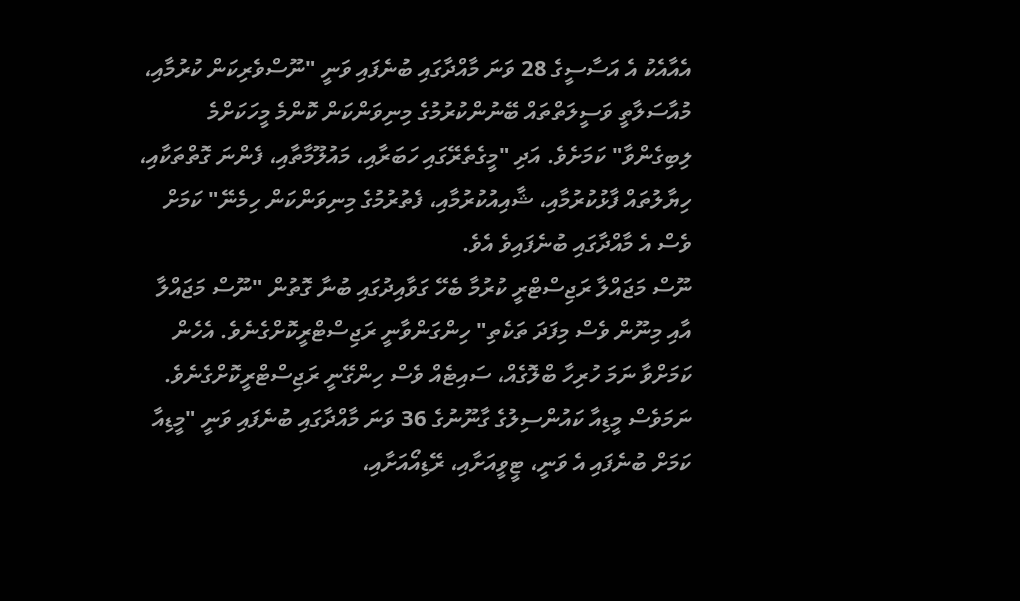އެއާއެކު އެ އަސާސީގެ 28 ވަނަ މާއްދާގައި ބުނެފައި ވަނީ "ނޫސްވެރިކަން ކުރުމާއި، މުއާސަލާތީ ވަސީލަތްތައް ބޭނުންކުރުމުގެ މިނިވަންކަން ކޮންމެ މީހަކަށްމެ ލިބިގެންވާ" ކަމަށެވެ. އަދި "މީގެތެރޭގައި ހަބަރާއި، މައުލޫމާތާއި، ފެންނަ ގޮތްތަކާއި، ހިޔާލުތައް ފާޅުކުރުމާއި، ޝާއިއުކުރުމާއި، ފެތުރުމުގެ މިނިވަންކަން ހިމެނޭ" ކަމަށް ވެސް އެ މާއްދާގައި ބުނެފައިވެ އެވެ.
ނޫސް މަޖައްލާ ރަޖިސްޓްރީ ކުރުމާ ބެހޭ ގަވާއިދުގައި ބުނާ ގޮތުން "ނޫސް މަޖައްލާ އާއި މިނޫން ވެސް މިފަދަ ތަކެތި" ހިންގަންވާނީ ރަޖިސްޓްރީކޮށްގެނެވެ. އެހެން ކަމަށްވާ ނަމަ ހުރިހާ ބްލޮގެއް، ސައިޓެއް ވެސް ހިންގޭނީ ރަޖިސްޓްރީކޮށްގެނެވެ.
ނަމަވެސް މީޑިއާ ކައުންސިލުގެ ގާނޫނުގެ 36 ވަނަ މާއްދާގައި ބުނެފައި ވަނީ "މީޑިއާ ކަމަށް ބުނެފައި އެ ވަނީ، ޓީވީއަށާއި، ރޭޑިއޯއަށާއި،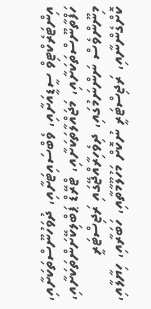އިންޓަރެކްޓިވް ސީޑީއަށާއި، ވެބްސައިޓަށާއި، ދުވަހުނޫސްތަކަށާއި، ހަފްތާނޫސްތަކަށާއި، މަޖައްލާތަކަށާއި، ޓްރޭޑް ޕަބްލިކޭށަންތަކަށާއި، މިނޫންވެސް ނަންނަމުގައި، ދިވެހިރާއްޖޭގައި ރަޖިސްޓަރީ ކޮށްގެންނާއި، ރަޖިސްޓަރީ ނުކޮށް މަހުލޫމާތާއި، ހަބަރާއި، ހިޔާލާއި،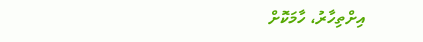އިށްތިހާރު، ހާމަކޮށް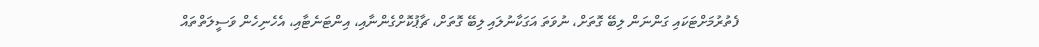ފެތުރުމަށްޓަކައި ގަންނަން ލިބޭ ގޮތަށް، ނުވަތަ އަގަކާނުލައި ލިބޭ ގޮތަށް، ޗާޕުކޮށްގެންނާއި، އިންޓަނެޓާއި، އެހެނިހެން ވަސީލަތްތައް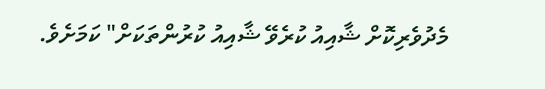މެދުވެރިކޮށް ޝާއިއު ކުރެވޭ ޝާއިއު ކުރުންތަކަށް" ކަމަށެވެ.